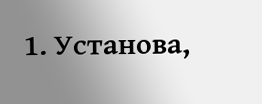1. Установа,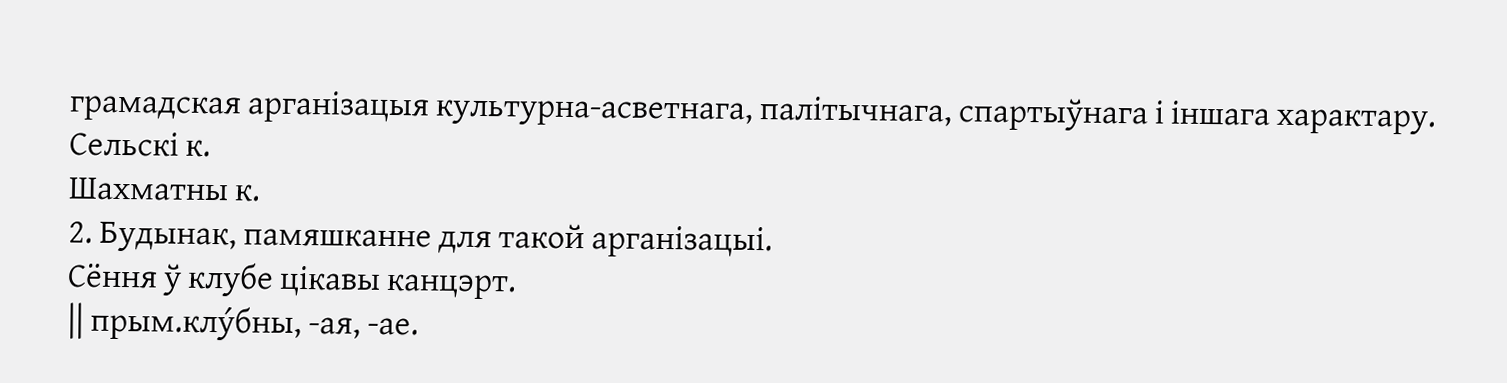грамадская арганізацыя культурна-асветнага, палітычнага, спартыўнага і іншага характару.
Сельскі к.
Шахматны к.
2. Будынак, памяшканне для такой арганізацыі.
Сёння ў клубе цікавы канцэрт.
|| прым.клу́бны, -ая, -ае.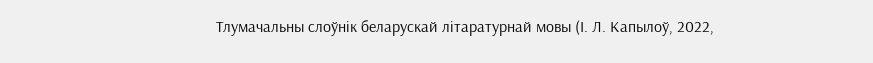Тлумачальны слоўнік беларускай літаратурнай мовы (І. Л. Капылоў, 2022,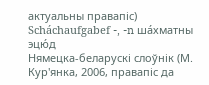актуальны правапіс)
Scháchaufgabef -, -n ша́хматны эцю́д
Нямецка-беларускі слоўнік (М. Кур'янка, 2006, правапіс да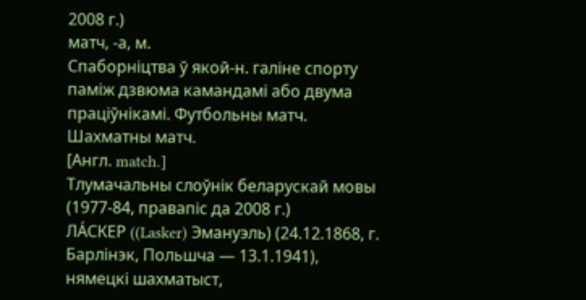2008 г.)
матч, ‑а, м.
Спаборніцтва ў якой‑н. галіне спорту паміж дзвюма камандамі або двума праціўнікамі. Футбольны матч. Шахматны матч.
[Англ. match.]
Тлумачальны слоўнік беларускай мовы (1977-84, правапіс да 2008 г.)
ЛА́СКЕР ((Lasker) Эмануэль) (24.12.1868, г. Барлінэк, Польшча — 13.1.1941),
нямецкі шахматыст,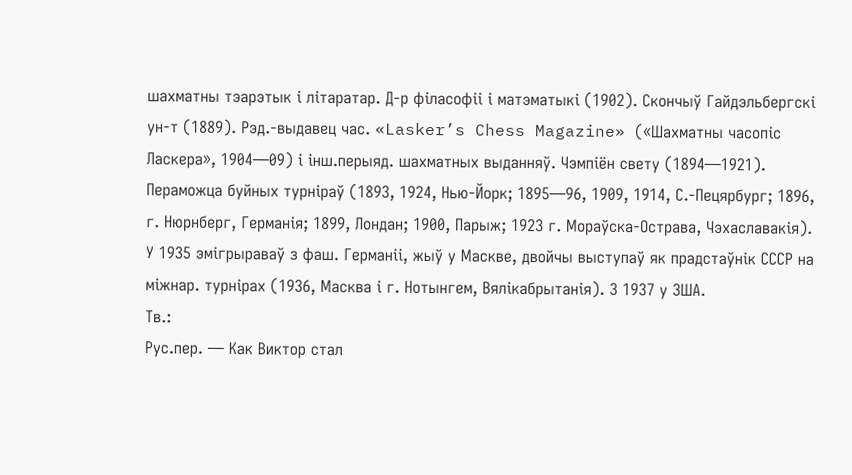шахматны тэарэтык і літаратар. Д-р філасофіі і матэматыкі (1902). Скончыў Гайдэльбергскі ун-т (1889). Рэд.-выдавец час. «Lasker’s Chess Magazine» («Шахматны часопіс Ласкера», 1904—09) і інш.перыяд. шахматных выданняў. Чэмпіён свету (1894—1921). Пераможца буйных турніраў (1893, 1924, Нью-Йорк; 1895—96, 1909, 1914, С.-Пецярбург; 1896, г. Нюрнберг, Германія; 1899, Лондан; 1900, Парыж; 1923 г. Мораўска-Острава, Чэхаславакія). У 1935 эмігрыраваў з фаш. Германіі, жыў у Маскве, двойчы выступаў як прадстаўнік СССР на міжнар. турнірах (1936, Масква і г. Нотынгем, Вялікабрытанія). З 1937 у ЗША.
Тв.:
Рус.пер. — Как Виктор стал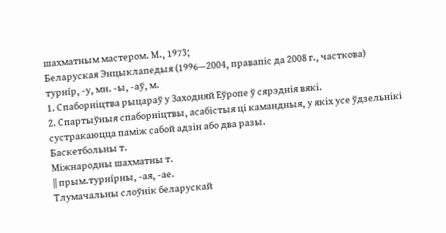шахматным мастером. М., 1973;
Беларуская Энцыклапедыя (1996—2004, правапіс да 2008 г., часткова)
турні́р, -у, мн. -ы, -аў, м.
1. Спаборніцтва рыцараў у Заходняй Еўропе ў сярэднія вякі.
2. Спартыўныя спаборніцтвы, асабістыя ці камандныя, у якіх усе ўдзельнікі сустракаюцца паміж сабой адзін або два разы.
Баскетбольны т.
Міжнародны шахматны т.
|| прым.турні́рны, -ая, -ае.
Тлумачальны слоўнік беларускай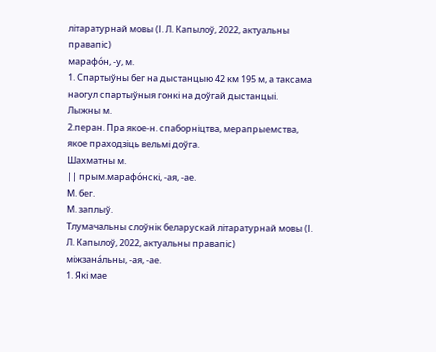літаратурнай мовы (І. Л. Капылоў, 2022, актуальны правапіс)
марафо́н, -у, м.
1. Спартыўны бег на дыстанцыю 42 км 195 м, а таксама наогул спартыўныя гонкі на доўгай дыстанцыі.
Лыжны м.
2.перан. Пра якое-н. спаборніцтва, мерапрыемства, якое праходзіць вельмі доўга.
Шахматны м.
|| прым.марафо́нскі, -ая, -ае.
М. бег.
М. заплыў.
Тлумачальны слоўнік беларускай літаратурнай мовы (І. Л. Капылоў, 2022, актуальны правапіс)
міжзана́льны, ‑ая, ‑ае.
1. Які мае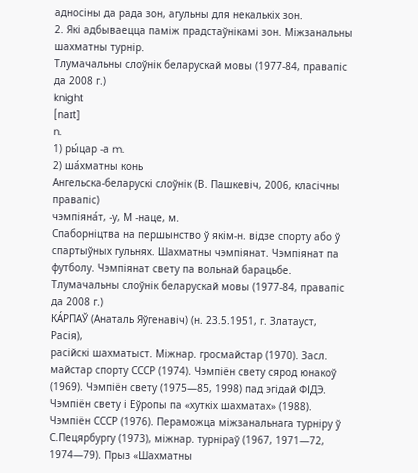адносіны да рада зон, агульны для некалькіх зон.
2. Які адбываецца паміж прадстаўнікамі зон. Міжзанальны шахматны турнір.
Тлумачальны слоўнік беларускай мовы (1977-84, правапіс да 2008 г.)
knight
[naɪt]
n.
1) ры́цар -а m.
2) ша́хматны конь
Ангельска-беларускі слоўнік (В. Пашкевіч, 2006, класічны правапіс)
чэмпіяна́т, ‑у, М ‑наце, м.
Спаборніцтва на першынство ў якім‑н. відзе спорту або ў спартыўных гульнях. Шахматны чэмпіянат. Чэмпіянат па футболу. Чэмпіянат свету па вольнай барацьбе.
Тлумачальны слоўнік беларускай мовы (1977-84, правапіс да 2008 г.)
КА́РПАЎ (Анаталь Яўгенавіч) (н. 23.5.1951, г. Златауст, Расія),
расійскі шахматыст. Міжнар. гросмайстар (1970). Засл. майстар спорту СССР (1974). Чэмпіён свету сярод юнакоў (1969). Чэмпіён свету (1975—85, 1998) пад эгідай ФІДЭ. Чэмпіён свету і Еўропы па «хуткіх шахматах» (1988). Чэмпіён СССР (1976). Пераможца міжзанальнага турніру ў С.Пецярбургу (1973), міжнар. турніраў (1967, 1971—72, 1974—79). Прыз «Шахматны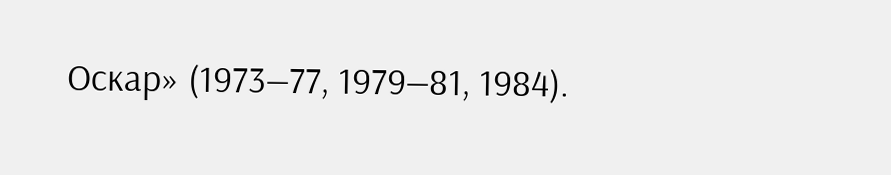Оскар» (1973—77, 1979—81, 1984).